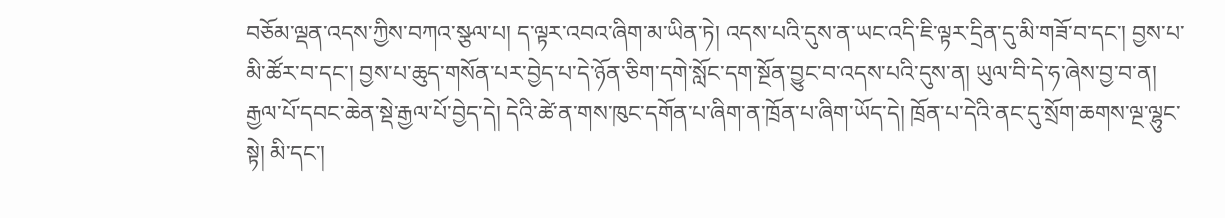བཅོམ་ལྡན་འདས་ཀྱིས་བཀའ་སྩལ་པ། ད་ལྟར་འབའ་ཞིག་མ་ཡིན་ཏེ། འདས་པའི་དུས་ན་ཡང་འདི་ཇི་ལྟར་དྲིན་དུ་མི་གཟོ་བ་དང་། བྱས་པ་མི་ཚོར་བ་དང་། བྱས་པ་ཆུད་གསོན་པར་བྱེད་པ་དེ་ཉོན་ཅིག་དགེ་སློང་དག་སྔོན་བྱུང་བ་འདས་པའི་དུས་ན། ཡུལ་བི་དེ་ཧ་ཞེས་བྱ་བ་ན། རྒྱལ་པོ་དབང་ཆེན་སྡེ་རྒྱལ་པོ་བྱེད་དེ། དེའི་ཚེ་ན་གས་ཁུང་དགོན་པ་ཞིག་ན་ཁྲོན་པ་ཞིག་ཡོད་དེ། ཁྲོན་པ་དེའི་ནང་དུ་སྲོག་ཆགས་ལྔ་ལྷུང་སྟེ། མི་དང་།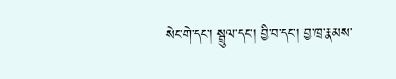སེང་གེ་དང་། སྦྲུལ་དང་། བྱི་བ་དང་། བྱ་ཁྲ་རྣམས་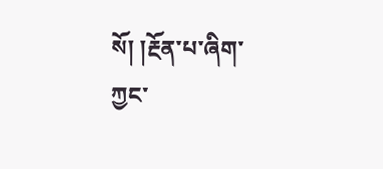སོ། །རྔོན་པ་ཞིག་ཀྱང་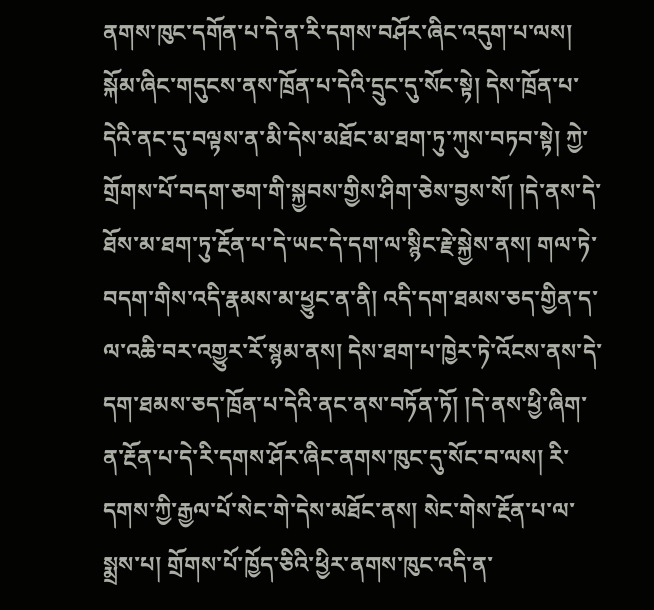ནགས་ཁུང་དགོན་པ་དེ་ན་རི་དགས་བཤོར་ཞིང་འདུག་པ་ལས། སྐོམ་ཞིང་གདུངས་ནས་ཁྲོན་པ་དེའི་དྲུང་དུ་སོང་སྟེ། དེས་ཁྲོན་པ་དེའི་ནང་དུ་བལྟས་ན་མི་དེས་མཐོང་མ་ཐག་ཏུ་ཀུས་བཏབ་སྟེ། ཀྱེ་གྲོགས་པོ་བདག་ཅག་གི་སྐྱབས་གྱིས་ཤིག་ཅེས་བྱས་སོ། །དེ་ནས་དེ་ཐོས་མ་ཐག་ཏུ་རྔོན་པ་དེ་ཡང་དེ་དག་ལ་སྙིང་རྗེ་སྐྱེས་ནས། གལ་ཏེ་བདག་གིས་འདི་རྣམས་མ་ཕྱུང་ན་ནི། འདི་དག་ཐམས་ཅད་གྱིན་ད་ལ་འཆི་བར་འགྱུར་རོ་སྙམ་ནས། དེས་ཐག་པ་ཁྱེར་ཏེ་འོངས་ནས་དེ་དག་ཐམས་ཅད་ཁྲོན་པ་དེའི་ནང་ནས་བཏོན་ཏོ། །དེ་ནས་ཕྱི་ཞིག་ན་རྔོན་པ་དེ་རི་དགས་ཤོར་ཞིང་ནགས་ཁུང་དུ་སོང་བ་ལས། རི་དགས་ཀྱི་རྒྱལ་པོ་སེང་གེ་དེས་མཐོང་ནས། སེང་གེས་རྔོན་པ་ལ་སྨྲས་པ། གྲོགས་པོ་ཁྱོད་ཅིའི་ཕྱིར་ནགས་ཁུང་འདི་ན་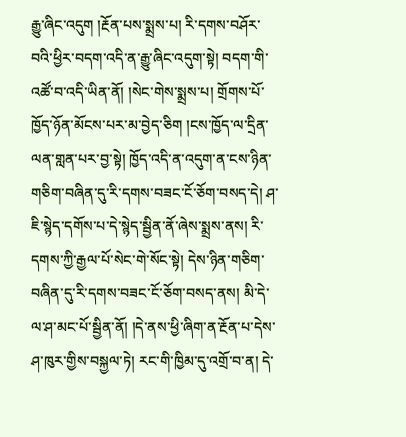རྒྱུ་ཞིང་འདུག །རྔོན་པས་སྨྲས་པ། རི་དགས་བཤོར་བའི་ཕྱིར་བདག་འདི་ན་རྒྱུ་ཞིང་འདུག་སྟེ། བདག་གི་འཚོ་བ་འདི་ཡིན་ནོ། །སེང་གེས་སྨྲས་པ། གྲོགས་པོ་ཁྱོད་ཉོན་མོངས་པར་མ་བྱེད་ཅིག །ངས་ཁྱོད་ལ་དྲིན་ལན་གླན་པར་བྱ་སྟེ། ཁྱོད་འདི་ན་འདུག་ན་ངས་ཉིན་གཅིག་བཞིན་དུ་རི་དགས་བཟང་ངོ་ཅོག་བསད་དེ། ཤ་ཇི་སྙེད་དགོས་པ་དེ་སྙེད་སྦྱིན་ནོ་ཞེས་སྨྲས་ནས། རི་དགས་ཀྱི་རྒྱལ་པོ་སེང་གེ་སོང་སྟེ། དེས་ཉིན་གཅིག་བཞིན་དུ་རི་དགས་བཟང་ངོ་ཅོག་བསད་ནས། མི་དེ་ལ་ཤ་མང་པོ་སྦྱིན་ནོ། །དེ་ནས་ཕྱི་ཞིག་ན་རྔོན་པ་དེས་ཤ་ཁུར་གྱིས་བསྐྱལ་ཏེ། རང་གི་ཁྱིམ་དུ་འགྲོ་བ་ན། དེ་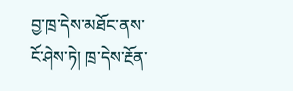བྱ་ཁྲ་དེས་མཐོང་ནས་ངོ་ཤེས་ཏེ། ཁྲ་དེས་རྔོན་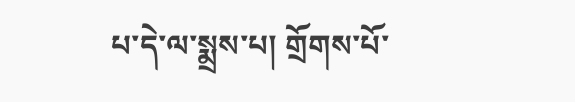པ་དེ་ལ་སྨྲས་པ། གྲོགས་པོ་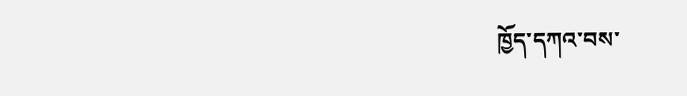ཁྱོད་དཀའ་བས་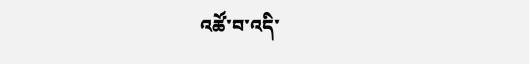འཚོ་བ་འདི་